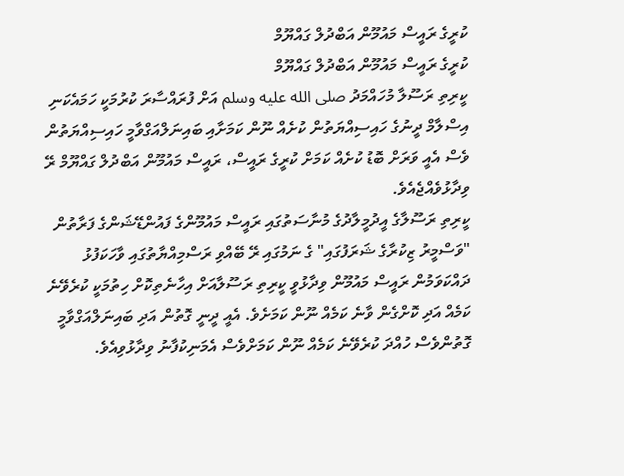ކުރީގެ ރައީސް މައުމޫން އަބްދުލް ގައްޔޫމް
ކުރީގެ ރައީސް މައުމޫން އަބްދުލް ގައްޔޫމް
ކީރިތި ރަސޫލާ މުހައްމަދު صلى الله عليه وسلم އަށް ފުރައްސާރަ ކުރުމަކީ ހަމައެކަނި އިސްލާމް ދީނުގެ ހައިސިއްޔަތުން ކުށެއް ނޫން ކަމަށާއި ބައިނަލްއަގްވާމީ ހައިސިއްޔަތުން ވެސް އެއީ ވަރަށް ބޮޑު ކުށެއް ކަމަށް ކުރީގެ ރައީސް، ރައީސް މައުމޫން އަބްދުލް ގައްޔޫމް ރޭ ވިދާޅުވެއްޖެއެވެ.
ކީރިތި ރަސޫލާގެ އީދުމީލާދުގެ މުނާސަތުގައި ރައީސް މައުމޫންގެ ފައުންޑޭޝަންގެ ފަރާތުން "ވަސްމީރު ޒިކުރާގެ ޝަރަފުގައި" ގެ ނަމުގައި ރޭ ބޭއްވި ރަސްމިއްޔާތުގައި ވާހަކަފުޅު ދައްކަވަމުން ރައީސް މައުމޫން ވިދާޅުވީ ކީރިތި ރަސޫލާއަށް އިހާނެތިކޮށް ހިތުމަކީ ކުރެވޭނެ ކަމެއް އަދި ކޮށްގެން ވާނެ ކަމެއް ނޫން ކަމަށެވެ. އެއީ ދީނީ ގޮތުން އަދި ބައިނަލްއަގްވާމީ ގޮތުންވެސް ހުއްދަ ކުރެވޭނެ ކަމެއް ނޫން ކަމަށްވެސް އެމަނިކުފާނު ވިދާޅުވިއެވެ.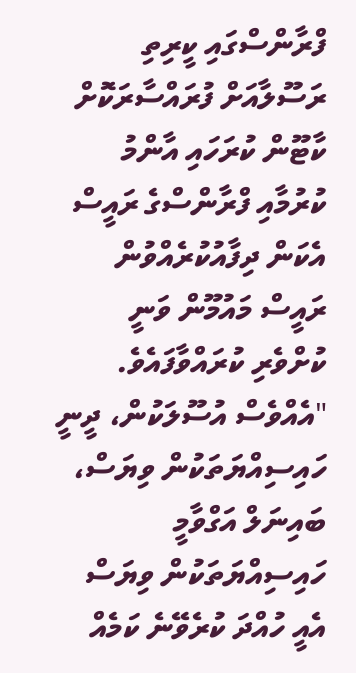ފްރާންސްގައި ކީރިތި ރަސޫލާއަށް ފުރައްސާރަކޮށް ކާޓޫން ކުރަހައި އާންމު ކުރުމާއި ފްރާންސްގެ ރައީސް އެކަން ދިފާއުކުރެއްވުން ރައީސް މައުމޫން ވަނީ ކުށްވެރި ކުރައްވާފައެވެ.
"އެއްވެސް އުސޫލަކުން، ދީނީ ހައިސިއްޔަތަކުން ވިޔަސް، ބައިނަލް އަގްވާމީ ހައިސިއްޔަތަކުން ވިޔަސް އެއީ ހުއްދަ ކުރެވޭނެ ކަމެއް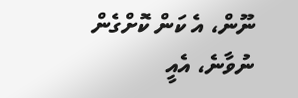ނޫން، އެ ކަން ކޮށްގެން ނުވާނެ، އެއީ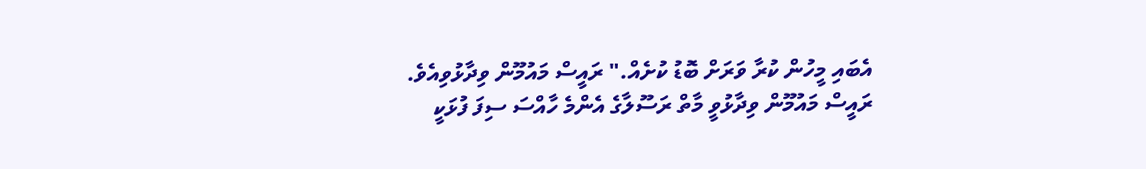އެބައި މީހުން ކުރާ ވަރަށް ބޮޑު ކުށެއް." ރައީސް މައުމޫން ވިދާޅުވިއެވެ.
ރައީސް މައުމޫން ވިދާޅުވީ މާތް ރަސޫލާގެ އެންމެ ހާއްސަ ސިފަ ފުޅަކީ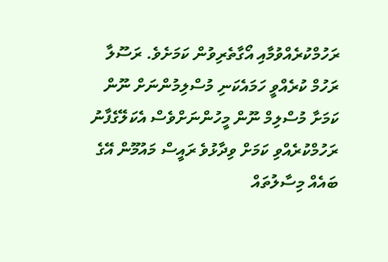ރަހުމްކުރެއްވުމާއި އޯގާތެރިވުން ކަމަށެވެ. ރަސޫލާ ރަހުމް ކުރެއްވީ ހަމައެކަނި މުސްލިމުންނަށް ނޫން ކަމަށާ މުސްލިމް ނޫން މީހުންނަށްވެސް އެކަލޭގެފާނު ރަހުމްކުރެއްވި ކަމަށް ވިދާޅުވެ ރައީސް މައުމޫން އޭގެ ބައެއް މިސާލުތައް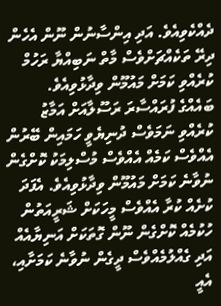ދެއްކެވިއެވެ. އަދި އިންސާނުން ނޫން އެހެން ދިރޭ ތަކެއްޗަށްވެސް މާތް ނަބިއްޔާ ރަހުމް ކުރެއްވި ކަމަށް މައުމޫން ވިދާޅުވިއެވެ.
ބައެއްގެ ފުރައްސާރަ ރަސޫލާއަށް އަމާޒު ކުރެއްވި ނަމަވެސް ދުނިޔެވީ ހަމައިން ބޭރުން އެއްވެސް ކަމެއް އެއްވެސް މުސްލިމަކު ކޮށްގެން ނުވާނެ ކަމަށް މައުމޫން ވިދާޅުވިއެވެ. އެފަދަ ކުށެއް ކުރާ އެއްވެސް މީހަކަށް ޝަރީއަތުން ހުކުމެއް ކޮށްގެން ނޫން ގޮތަކަށް އަނިޔާއެއް އަދި ގެއްލުމެއްވެސް ދީގެން ނުވާނެ ކަމަށާއި، އެއީ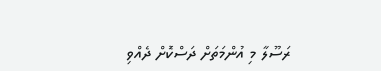ރަސޫލާ މި އުންމަތަށް ދަސްކޮށް ދެއްވި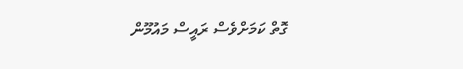ގޮތް ކަމަށްވެސް ރައީސް މައުމޫން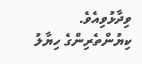ވިދާޅުވިއެވެ.
ކިޔުންތެރިންގެ ހިޔާލު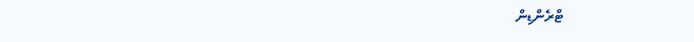ޓްރެންޑިން